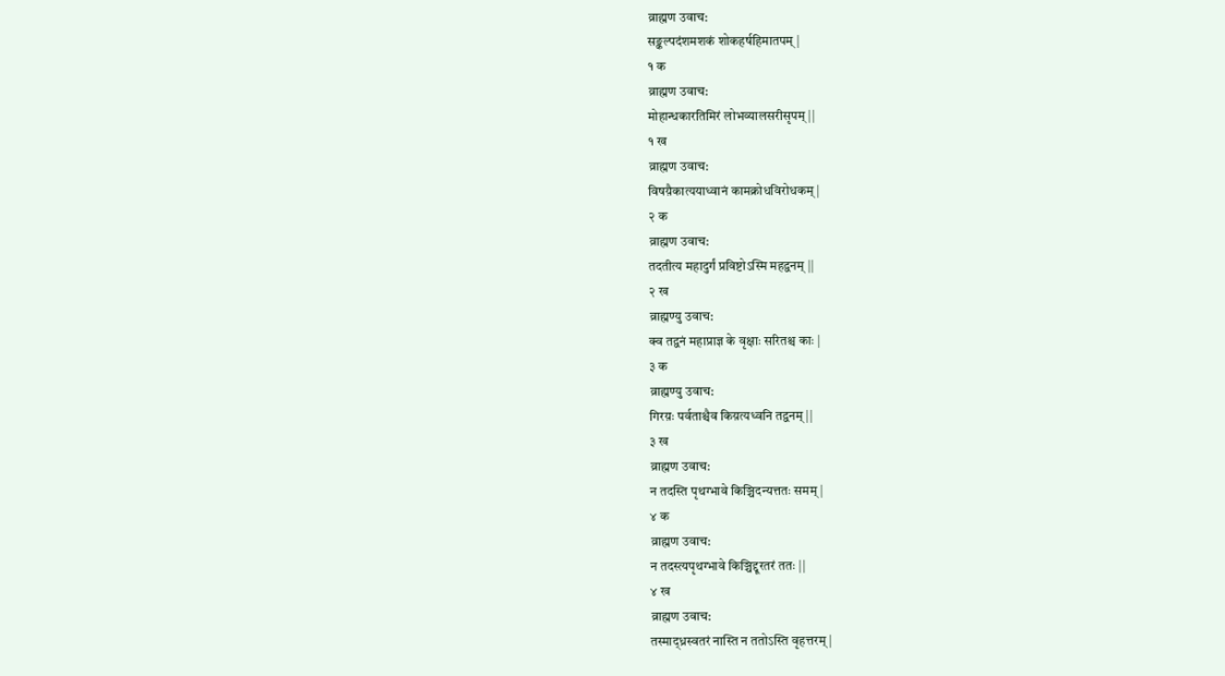व्राह्मण उवाच:
सङ्कल्पदंशमशकं शोकहर्षहिमातपम् |
१ क
व्राह्मण उवाच:
मोहान्धकारतिमिरं लोभव्यालसरीसृपम् ||
१ ख
व्राह्मण उवाच:
विषय़ैकात्ययाध्वानं कामक्रोधविरोधकम् |
२ क
व्राह्मण उवाच:
तदतीत्य महादुर्गं प्रविष्टोऽस्मि महद्वनम् ||
२ ख
व्राह्मण्यु उवाच:
क्व तद्वनं महाप्राज्ञ के वृक्षाः सरितश्च काः |
३ क
व्राह्मण्यु उवाच:
गिरय़ः पर्वताश्चैव किय़त्यध्वनि तद्वनम् ||
३ ख
व्राह्मण उवाच:
न तदस्ति पृथग्भावे किञ्चिदन्यत्ततः समम् |
४ क
व्राह्मण उवाच:
न तदस्त्यपृथग्भावे किञ्चिद्दूरतरं ततः ||
४ ख
व्राह्मण उवाच:
तस्माद्ध्रस्वतरं नास्ति न ततोऽस्ति वृहत्तरम् |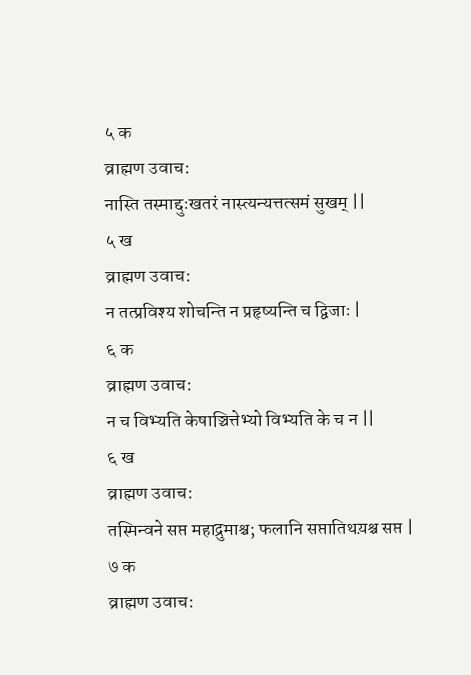५ क
व्राह्मण उवाच:
नास्ति तस्माद्दुःखतरं नास्त्यन्यत्तत्समं सुखम् ||
५ ख
व्राह्मण उवाच:
न तत्प्रविश्य शोचन्ति न प्रहृष्यन्ति च द्विजाः |
६ क
व्राह्मण उवाच:
न च विभ्यति केषाञ्चित्तेभ्यो विभ्यति के च न ||
६ ख
व्राह्मण उवाच:
तस्मिन्वने सप्त महाद्रुमाश्च; फलानि सप्तातिथय़श्च सप्त |
७ क
व्राह्मण उवाच: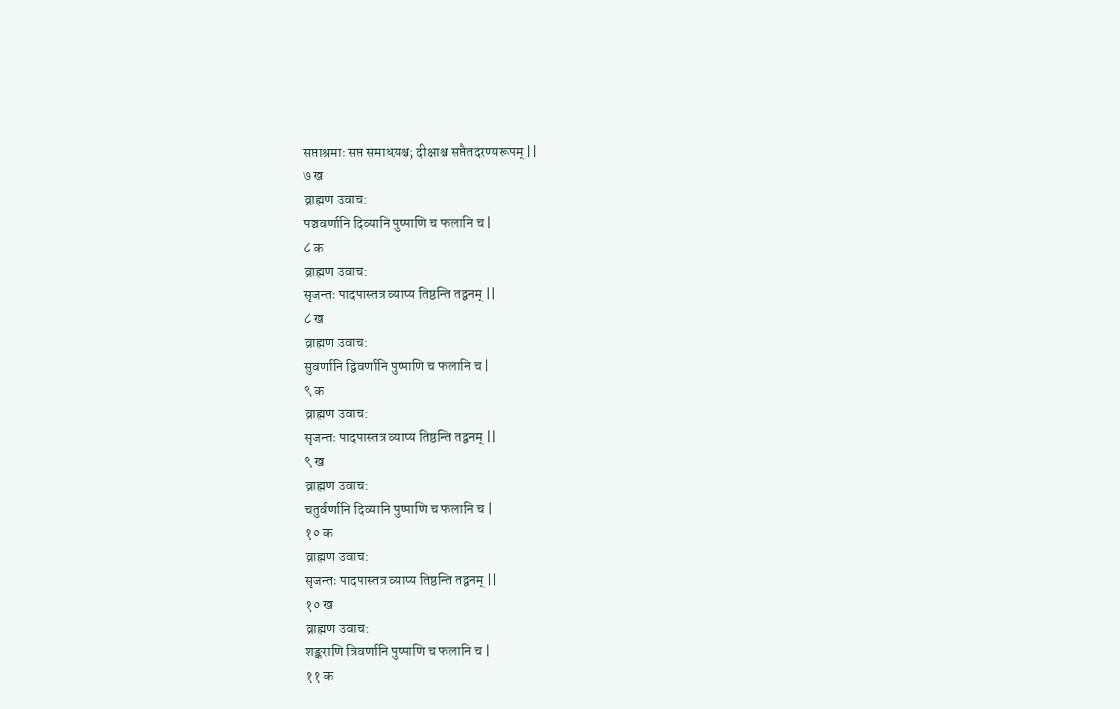सप्ताश्रमाः सप्त समाधय़श्च; दीक्षाश्च सप्तैतदरण्यरूपम् ||
७ ख
व्राह्मण उवाच:
पञ्चवर्णानि दिव्यानि पुष्पाणि च फलानि च |
८ क
व्राह्मण उवाच:
सृजन्तः पादपास्तत्र व्याप्य तिष्ठन्ति तद्वनम् ||
८ ख
व्राह्मण उवाच:
सुवर्णानि द्विवर्णानि पुष्पाणि च फलानि च |
९ क
व्राह्मण उवाच:
सृजन्तः पादपास्तत्र व्याप्य तिष्ठन्ति तद्वनम् ||
९ ख
व्राह्मण उवाच:
चतुर्वर्णानि दिव्यानि पुष्पाणि च फलानि च |
१० क
व्राह्मण उवाच:
सृजन्तः पादपास्तत्र व्याप्य तिष्ठन्ति तद्वनम् ||
१० ख
व्राह्मण उवाच:
शङ्कराणि त्रिवर्णानि पुष्पाणि च फलानि च |
११ क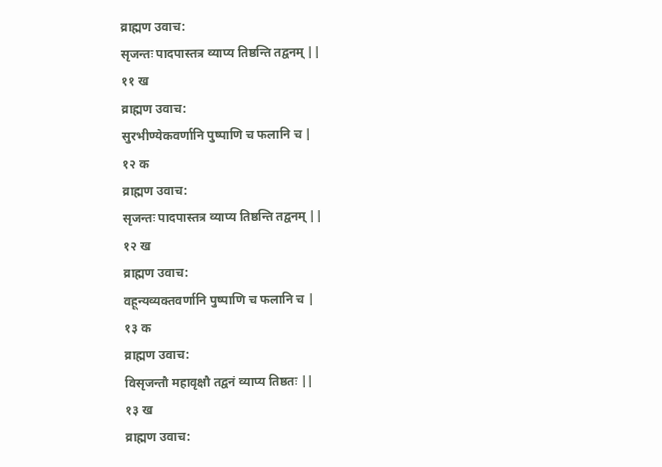व्राह्मण उवाच:
सृजन्तः पादपास्तत्र व्याप्य तिष्ठन्ति तद्वनम् ||
११ ख
व्राह्मण उवाच:
सुरभीण्येकवर्णानि पुष्पाणि च फलानि च |
१२ क
व्राह्मण उवाच:
सृजन्तः पादपास्तत्र व्याप्य तिष्ठन्ति तद्वनम् ||
१२ ख
व्राह्मण उवाच:
वहून्यव्यक्तवर्णानि पुष्पाणि च फलानि च |
१३ क
व्राह्मण उवाच:
विसृजन्तौ महावृक्षौ तद्वनं व्याप्य तिष्ठतः ||
१३ ख
व्राह्मण उवाच: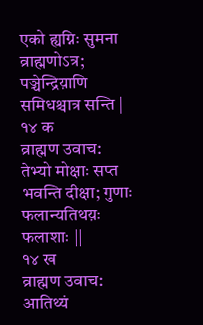एको ह्यग्निः सुमना व्राह्मणोऽत्र; पञ्चेन्द्रिय़ाणि समिधश्चात्र सन्ति |
१४ क
व्राह्मण उवाच:
तेभ्यो मोक्षाः सप्त भवन्ति दीक्षा; गुणाः फलान्यतिथय़ः फलाशाः ||
१४ ख
व्राह्मण उवाच:
आतिथ्यं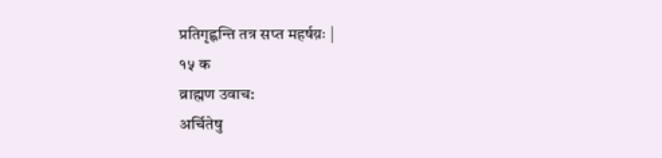प्रतिगृह्णन्ति तत्र सप्त महर्षय़ः |
१५ क
व्राह्मण उवाच:
अर्चितेषु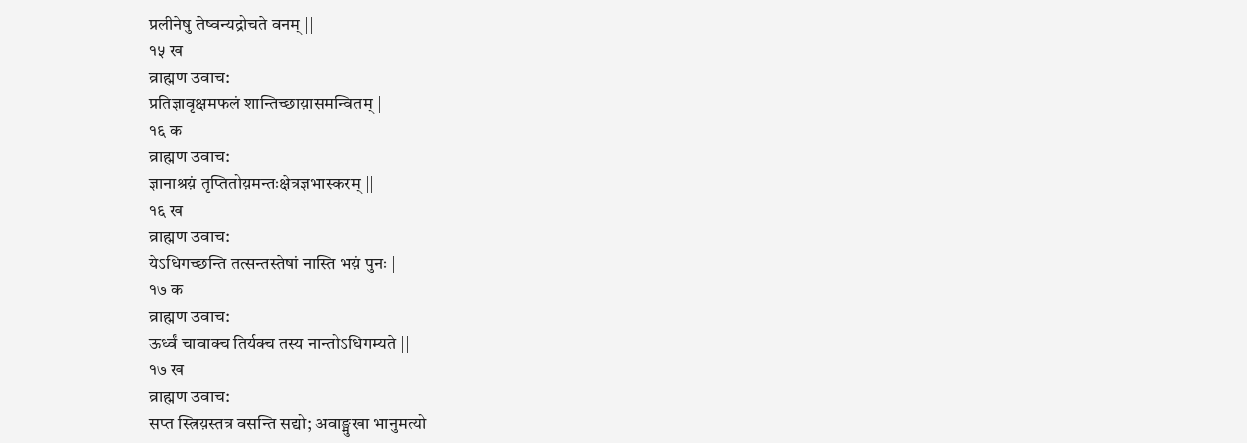प्रलीनेषु तेष्वन्यद्रोचते वनम् ||
१५ ख
व्राह्मण उवाच:
प्रतिज्ञावृक्षमफलं शान्तिच्छाय़ासमन्वितम् |
१६ क
व्राह्मण उवाच:
ज्ञानाश्रय़ं तृप्तितोय़मन्तःक्षेत्रज्ञभास्करम् ||
१६ ख
व्राह्मण उवाच:
येऽधिगच्छन्ति तत्सन्तस्तेषां नास्ति भय़ं पुनः |
१७ क
व्राह्मण उवाच:
ऊर्ध्वं चावाक्च तिर्यक्च तस्य नान्तोऽधिगम्यते ||
१७ ख
व्राह्मण उवाच:
सप्त स्त्रिय़स्तत्र वसन्ति सद्यो; अवाङ्मुखा भानुमत्यो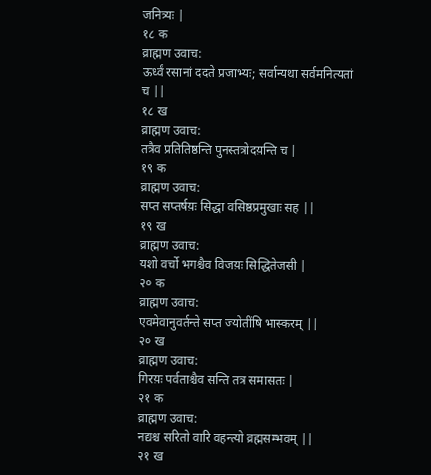जनित्र्यः |
१८ क
व्राह्मण उवाच:
ऊर्ध्वं रसानां ददते प्रजाभ्यः; सर्वान्यथा सर्वमनित्यतां च ||
१८ ख
व्राह्मण उवाच:
तत्रैव प्रतितिष्ठन्ति पुनस्तत्रोदय़न्ति च |
१९ क
व्राह्मण उवाच:
सप्त सप्तर्षय़ः सिद्धा वसिष्ठप्रमुखाः सह ||
१९ ख
व्राह्मण उवाच:
यशो वर्चो भगश्चैव विजय़ः सिद्धितेजसी |
२० क
व्राह्मण उवाच:
एवमेवानुवर्तन्ते सप्त ज्योतींषि भास्करम् ||
२० ख
व्राह्मण उवाच:
गिरय़ः पर्वताश्चैव सन्ति तत्र समासतः |
२१ क
व्राह्मण उवाच:
नद्यश्च सरितो वारि वहन्त्यो व्रह्मसम्भवम् ||
२१ ख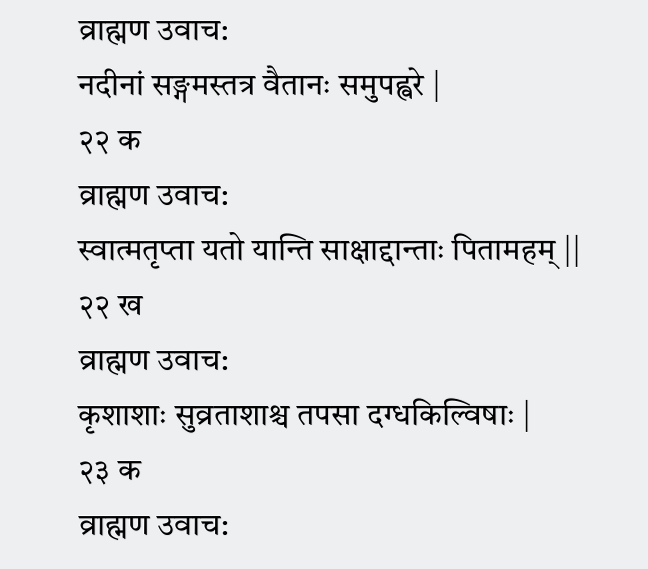व्राह्मण उवाच:
नदीनां सङ्गमस्तत्र वैतानः समुपह्वरे |
२२ क
व्राह्मण उवाच:
स्वात्मतृप्ता यतो यान्ति साक्षाद्दान्ताः पितामहम् ||
२२ ख
व्राह्मण उवाच:
कृशाशाः सुव्रताशाश्च तपसा दग्धकिल्विषाः |
२३ क
व्राह्मण उवाच: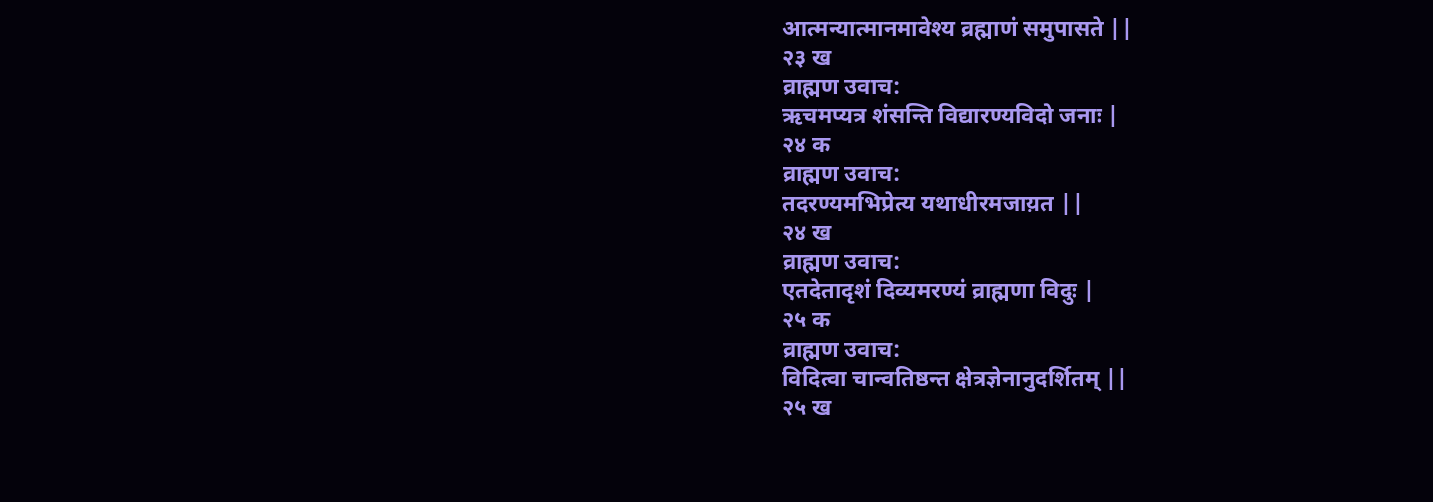आत्मन्यात्मानमावेश्य व्रह्माणं समुपासते ||
२३ ख
व्राह्मण उवाच:
ऋचमप्यत्र शंसन्ति विद्यारण्यविदो जनाः |
२४ क
व्राह्मण उवाच:
तदरण्यमभिप्रेत्य यथाधीरमजाय़त ||
२४ ख
व्राह्मण उवाच:
एतदेतादृशं दिव्यमरण्यं व्राह्मणा विदुः |
२५ क
व्राह्मण उवाच:
विदित्वा चान्वतिष्ठन्त क्षेत्रज्ञेनानुदर्शितम् ||
२५ ख